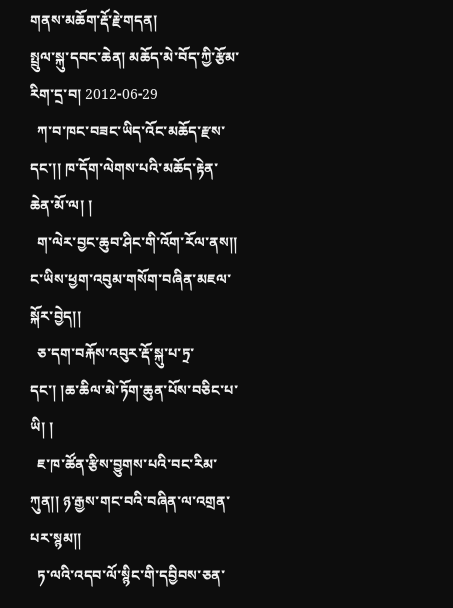གནས་མཆོག་རྡོ་རྗེ་གདན།
སྤྲུལ་སྐུ་དབང་ཆེན། མཆོད་མེ་བོད་ཀྱི་རྩོམ་རིག་དྲ་བ། 2012-06-29
  ཀ་བ་ཁང་བཟང་ཡིད་འོང་མཆོད་རྫས་དང་།། ཁ་དོག་ལེགས་པའི་མཆོད་རྟེན་ཆེན་མོ་ལ། །
  ག་ལེར་བྱང་ཆུབ་ཤིང་གི་འོག་རོལ་ནས།། ང་ཡིས་ཕྱག་འབུམ་གསོག་བཞིན་མཇལ་སྐོར་བྱེད།།
  ཅ་དག་བརྐོས་འབུར་རྡོ་སྐུ་པ་ཏྲ་དང་། །ཆ་ཆིལ་མེ་ཏོག་ཆུན་པོས་བཅིང་པ་ཡི། །
  ཇ་ཁ་ཚོན་རྩིས་བྱུགས་པའི་བང་རིམ་ཀུན།། ཉ་རྒྱས་གང་བའི་བཞིན་ལ་འགྲན་པར་སྙམ།།
  ཏ་ལའི་འདབ་ལོ་སྙིང་གི་དབྱིབས་ཅན་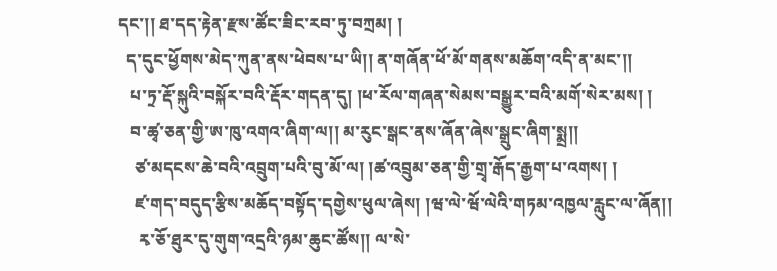དང་།། ཐ་དད་རྟེན་རྫས་ཚོང་ཟིང་རབ་ཏུ་བཀྲམ། །
  ད་དུང་ཕྱོགས་མེད་ཀུན་ནས་ཕེབས་པ་ཡི།། ན་གཞོན་ཕོ་མོ་གནས་མཆོག་འདི་ན་མང་།།
   པ་ཏྲ་རྡོ་སྐུའི་བསྐོར་བའི་རྡོར་གདན་དུ། །ཕ་རོལ་གཞན་སེམས་བསྒྱུར་བའི་མགོ་སེར་མས། །
   བ་ཚྭ་ཅན་གྱི་ཨ་ཁུ་འགའ་ཞིག་ལ།། མ་རུང་སྒང་ནས་ཞོན་ཞེས་སྒྲུང་ཞིག་སྨྲ།།
    ཙ་མདངས་ཆེ་བའི་འབྲུག་པའི་བུ་མོ་ལ། །ཚ་འབྲུམ་ཅན་གྱི་གྲྭ་རྒོད་རྒྱག་པ་འགས། །
    ཛ་གད་བདུད་རྩིས་མཆོད་བསྟོད་དགྱེས་ཕུལ་ཞེས། །ཝ་ལེ་ཝོ་ལེའི་གཏམ་འཁྱལ་རླུང་ལ་ཞོན།།
     རྭ་ཅོ་ཐུར་དུ་གུག་འདྲའི་ཉམ་ཆུང་ཚོས།། ལ་སེ་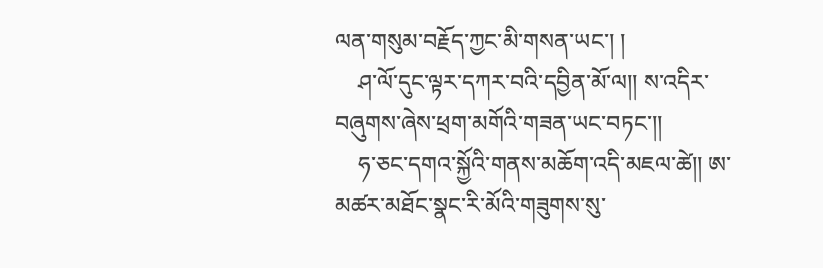ལན་གསུམ་བརྗོད་ཀྱང་མི་གསན་ཡང་། །
    ཤ་ལོ་དུང་ལྟར་དཀར་བའི་དབྱིན་མོ་ལ།། ས་འདིར་བཞུགས་ཞེས་ཕྲག་མགོའི་གཟན་ཡང་བཏང་།།
    ཧ་ཅང་དགའ་སྐྱོའི་གནས་མཆོག་འདི་མཇལ་ཚེ།། ཨ་མཚར་མཐོང་སྣང་རི་མོའི་གཟུགས་སུ་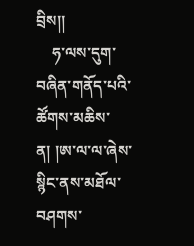བྲིས།།
    ཧ་ལས་དུག་བཞིན་གནོད་པའི་ཚོགས་མཆིས་ན། །ཨ་ལ་ལ་ཞེས་སྙིང་ནས་མཐོལ་བཤགས་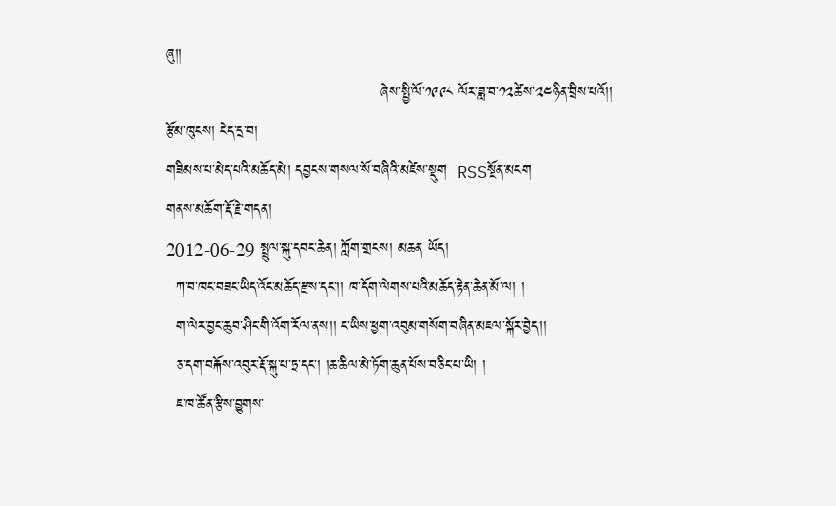ཞུ།།
                                           ཞེས་སྤྱི་ལོ་༡༩༩༨ ལོར་ཟླ་བ་༡༢ཚེས་༢༤ཉིན་བྲིས་པའོ།།
རྩོམ་ཁུངས། ངེད་དྲ་བ།
གཟིམས་པ་མེད་པའི་མཆོད་མེ། དབྱངས་གསལ་སོ་བཞིའི་མཛེས་སྡུག  RSSསྔོན་མངག
གནས་མཆོག་རྡོ་རྗེ་གདན།
2012-06-29 སྤྲུལ་སྐུ་དབང་ཆེན། ཀློག་གྲངས། མཆན ཡོད།
  ཀ་བ་ཁང་བཟང་ཡིད་འོང་མཆོད་རྫས་དང་།། ཁ་དོག་ལེགས་པའི་མཆོད་རྟེན་ཆེན་མོ་ལ། །
  ག་ལེར་བྱང་ཆུབ་ཤིང་གི་འོག་རོལ་ནས།། ང་ཡིས་ཕྱག་འབུམ་གསོག་བཞིན་མཇལ་སྐོར་བྱེད།།
  ཅ་དག་བརྐོས་འབུར་རྡོ་སྐུ་པ་ཏྲ་དང་། །ཆ་ཆིལ་མེ་ཏོག་ཆུན་པོས་བཅིང་པ་ཡི། །
  ཇ་ཁ་ཚོན་རྩིས་བྱུགས་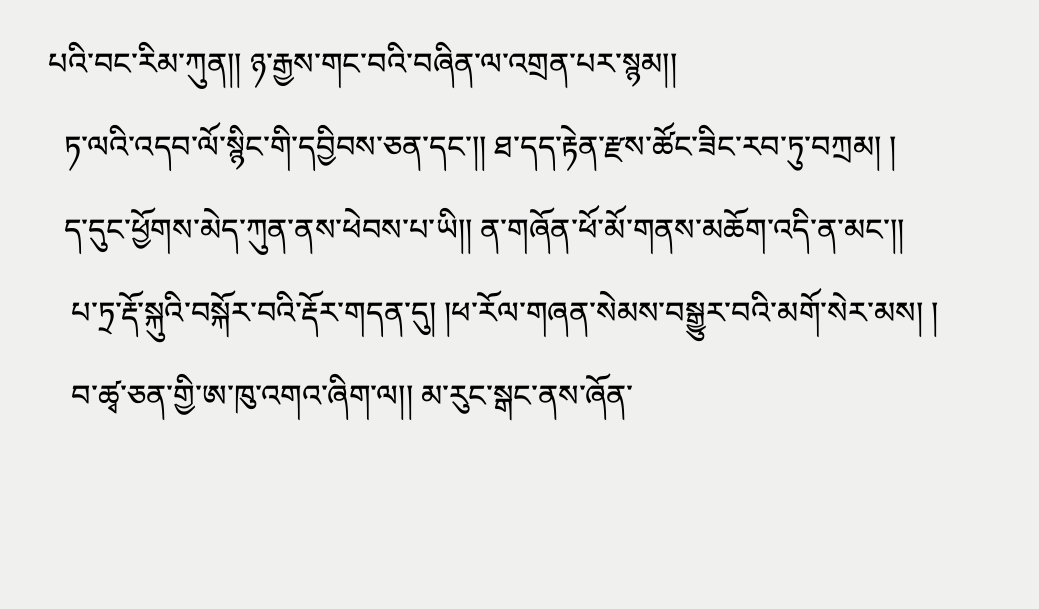པའི་བང་རིམ་ཀུན།། ཉ་རྒྱས་གང་བའི་བཞིན་ལ་འགྲན་པར་སྙམ།།
  ཏ་ལའི་འདབ་ལོ་སྙིང་གི་དབྱིབས་ཅན་དང་།། ཐ་དད་རྟེན་རྫས་ཚོང་ཟིང་རབ་ཏུ་བཀྲམ། །
  ད་དུང་ཕྱོགས་མེད་ཀུན་ནས་ཕེབས་པ་ཡི།། ན་གཞོན་ཕོ་མོ་གནས་མཆོག་འདི་ན་མང་།།
   པ་ཏྲ་རྡོ་སྐུའི་བསྐོར་བའི་རྡོར་གདན་དུ། །ཕ་རོལ་གཞན་སེམས་བསྒྱུར་བའི་མགོ་སེར་མས། །
   བ་ཚྭ་ཅན་གྱི་ཨ་ཁུ་འགའ་ཞིག་ལ།། མ་རུང་སྒང་ནས་ཞོན་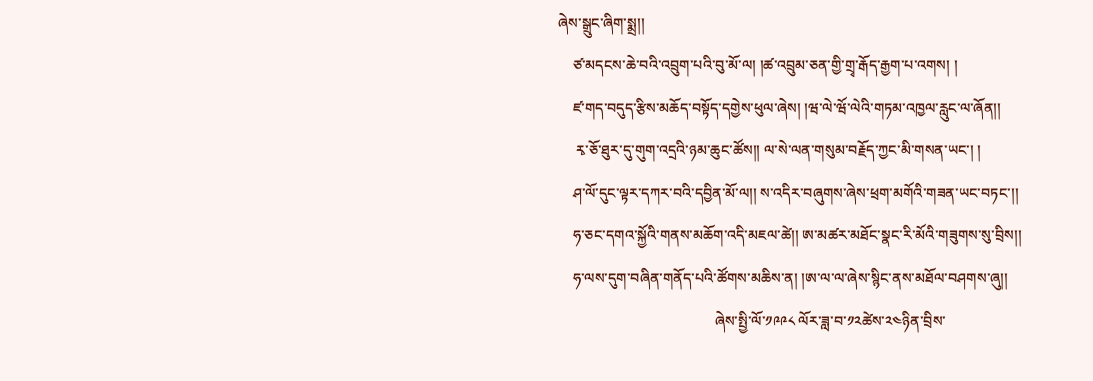ཞེས་སྒྲུང་ཞིག་སྨྲ།།
    ཙ་མདངས་ཆེ་བའི་འབྲུག་པའི་བུ་མོ་ལ། །ཚ་འབྲུམ་ཅན་གྱི་གྲྭ་རྒོད་རྒྱག་པ་འགས། །
    ཛ་གད་བདུད་རྩིས་མཆོད་བསྟོད་དགྱེས་ཕུལ་ཞེས། །ཝ་ལེ་ཝོ་ལེའི་གཏམ་འཁྱལ་རླུང་ལ་ཞོན།།
     རྭ་ཅོ་ཐུར་དུ་གུག་འདྲའི་ཉམ་ཆུང་ཚོས།། ལ་སེ་ལན་གསུམ་བརྗོད་ཀྱང་མི་གསན་ཡང་། །
    ཤ་ལོ་དུང་ལྟར་དཀར་བའི་དབྱིན་མོ་ལ།། ས་འདིར་བཞུགས་ཞེས་ཕྲག་མགོའི་གཟན་ཡང་བཏང་།།
    ཧ་ཅང་དགའ་སྐྱོའི་གནས་མཆོག་འདི་མཇལ་ཚེ།། ཨ་མཚར་མཐོང་སྣང་རི་མོའི་གཟུགས་སུ་བྲིས།།
    ཧ་ལས་དུག་བཞིན་གནོད་པའི་ཚོགས་མཆིས་ན། །ཨ་ལ་ལ་ཞེས་སྙིང་ནས་མཐོལ་བཤགས་ཞུ།།
                                           ཞེས་སྤྱི་ལོ་༡༩༩༨ ལོར་ཟླ་བ་༡༢ཚེས་༢༤ཉིན་བྲིས་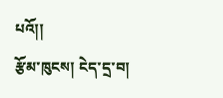པའོ།།
རྩོམ་ཁུངས། ངེད་དྲ་བ།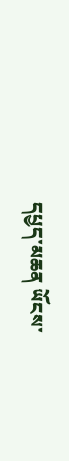དཔྱད་མཆན ཡོངས་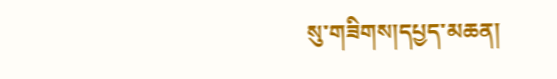སུ་གཟིགས།དཔྱད་མཆན།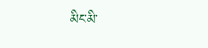མིང་མི་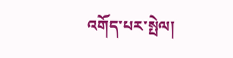འགོད་པར་སྤེལ།